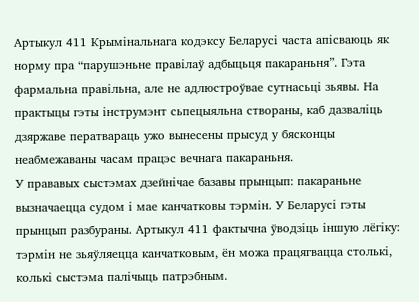Артыкул 411 Крымінальнага кодэксу Беларусі часта апісваюць як норму пра “парушэньне правілаў адбыцьця пакараньня”. Гэта фармальна правільна, але не адлюстроўвае сутнасьці зьявы. На практыцы гэты інструмэнт сьпецыяльна створаны, каб дазваліць дзяржаве ператвараць ужо вынесены прысуд у бясконцы неабмежаваны часам працэс вечнага пакараньня.
У прававых сыстэмах дзейнічае базавы прынцып: пакараньне вызначаецца судом і мае канчатковы тэрмін. У Беларусі гэты прынцып разбураны. Артыкул 411 фактычна ўводзіць іншую лёгіку: тэрмін не зьяўляецца канчатковым, ён можа працягвацца столькі, колькі сыстэма палічыць патрэбным.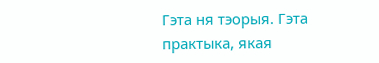Гэта ня тэорыя. Гэта практыка, якая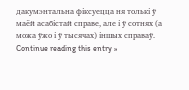дакумэнтальна фіксуецца ня толькі ў маёй асабістай справе, але і ў сотнях (а можа ўжо і ў тысячах) іншых справаў.
Continue reading this entry »